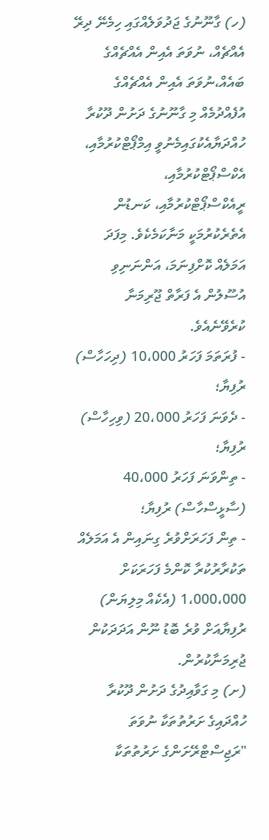(ހ) ގާނޫނުގެ ޖަދުވަލެއްގައި ހިމެނޭ ދިރޭ އެއްޗެއް، ނުވަތަ އެއިން އެއްޗެއްގެ ބައެއް،ނުވަތަ އެއިން އެއްޗެއްގެ އުފެއްދުމެއް މި ގާނޫނުގެ ދަށުން ދޫކުރާ ހުއްދަޔާއެކުގައިމެނުވީ އިމްޕޯޓްކުރުމާއި، އެކްސްޕޯޓްކުރުމާއި، ރީއެކްސްޕޯޓްކުރުމާއި، ކަނޑުން އެތެރެކުރުމަކީ މަނާކަމެކެވެ. މިފަދަ އަމަލެއް ކޮށްފިނަމަ، އަންނަނިވި އުސޫލުން އެ ފަރާތް ޖޫރިމަނާ ކުރެވޭނެއެވެ.
- ފުރަތަމަ ފަހަރު 10،000 (ދިހަހާސް) ރުފިޔާ؛
- ދެވަނަ ފަހަރު 20،000 (ވިހިހާސް) ރުފިޔާ؛
- ތިންވަނަ ފަހަރު 40،000 (ސާޅީސްހާސް) ރުފިޔާ؛
- ތިން ފަހަރަށްވުރެ ގިނައިން އެ އަމަލެއް ތަކުރާރުކުރާ ކޮންމެ ފަހަރަކަށް 1،000،000 (އެކެއް މިލިޔަން) ރުފިޔާއަށް ވުރެ ބޮޑު ނޫން އަދަދަކުން ޖުރިމަނާކުރުން.
(ށ) މި ގަވާއިދުގެ ދަށުން ދޫކުރާ ހުއްދައިގެ ށަރުތުތަކާ ނުވަތަ "ރަޖިސްޓްރޭށަންގެ ށަރުތުތަކާ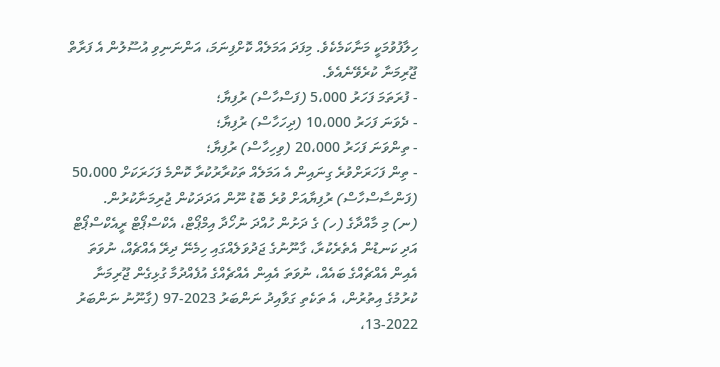ހިލާފުވުމަކީ މަނާކަމެކެވެ. މިފަދަ އަމަލެއް ކޮށްފިނަމަ، އަންނަނިވި އުސޫލުން އެ ފަރާތް ޖޫރިމަނާ ކުރެވޭނެއެވެ.
- ފުރަތަމަ ފަހަރު 5،000 (ފަސްހާސް) ރުފިޔާ؛
- ދެވަނަ ފަހަރު 10،000 (ދިހަހާސް) ރުފިޔާ؛
- ތިންވަނަ ފަހަރު 20،000 (ވިހިހާސް) ރުފިޔާ؛
- ތިން ފަހަރަށްވުރެ ގިނައިން އެ އަމަލެއް ތަކުރާރުކުރާ ކޮންމެ ފަހަރަކަށް 50،000 (ފަންސާސްހާސް) ރުފިޔާއަށް ވުރެ ބޮޑު ނޫން އަދަދަކުން ޖުރިމަނާކުރުން.
(ނ) މި މާއްދާގެ (ހ) ގެ ދަށުން ހުއްދަ ނުހޯދާ އިމްޕޯޓް، އެކްސްޕޯޓް ރީއެކްސްޕޯޓް އަދި ކަނޑުން އެތެރެކުރާ، ގާނޫނުގެ ޖަދުވަލެއްގައި ހިމެނޭ ދިރޭ އެއްޗެއް، ނުވަތަ އެއިން އެއްޗެއްގެ ބައެއް، ނުވަތަ އެއިން އެއްޗެއްގެ އުފެއްދުމާ ގުޅިގެން ޖޫރިމަނާ ކުރުމުގެ އިތުރުން، އެ ތަކެތި ގަވާއިދު ނަންބަރު 2023-97 (ގާނޫނު ނަންބަރު 2022-13،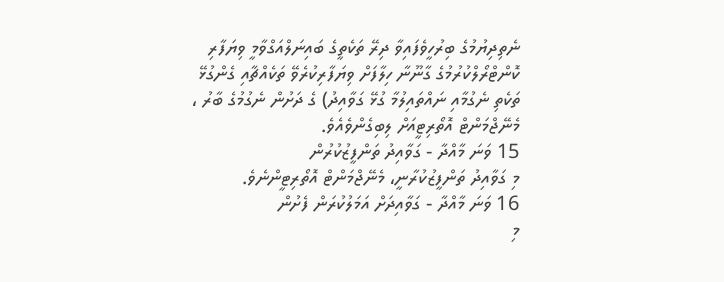ނެތިދިޔުމުގެ ބިރުހީވެފައިވާ ދިރޭ ތަކެތީގެ ބައިނަލްއަގްވާމީ ވިޔަފާރި ކޮންޓްރޯލްކުރުމުގެ ގާނޫނާ ހިލާފަށް ވިޔަފާރިކުރެވޭ ތަކެއްޗާއި ގެންގުޅޭ ތަކެތި ނެގުމާއި ނައްތައިލުމާ ގުޅޭ ގަވާއިދު) ގެ ދަށުން ނެގުމުގެ ބާރު ، މެނޭޖްމަންޓް އޮތޯރިޓީއަށް ލިބިގެންވެއެވެ.
15 ވަނަ މާއްދާ - ގަވާއިދު ތަންފީޒުކުރުން
މި ގަވާއިދު ތަންފީޒުކުރާނީ، މެނޭޖްމަންޓް އޮތޯރިޓީންނެވެ.
16 ވަނަ މާއްދާ - ގަވާއިދަށް އަމަލުކުރަން ފެށުން
މި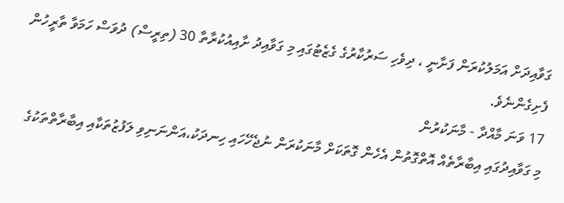ގަވާއިދަށް އަމަލުކުރަން ފަށާނީ ، ދިވެހި ސަރުކާރުގެ ގެޒެޓުގައި މި ގަވާއިދު ށާއިއުކުރާތާ 30 (ތިރީސް) ދުވަސް ހަމަވާ ތާރީހުން ފެށިގެންނެވެ.
17 ވަނަ މާއްދާ - މާނަކުރުން
މި ގަވާއިދުގައި އިބާރާތެއް އޮތްގޮތުން އެހެން ގޮތަކަށް މާނަކުރަން ނުޖެހޭހައި ހިނދަކު،އަންނަނިވި ލަފުޒުތަކާއި އިބާރާތްތަކުގެ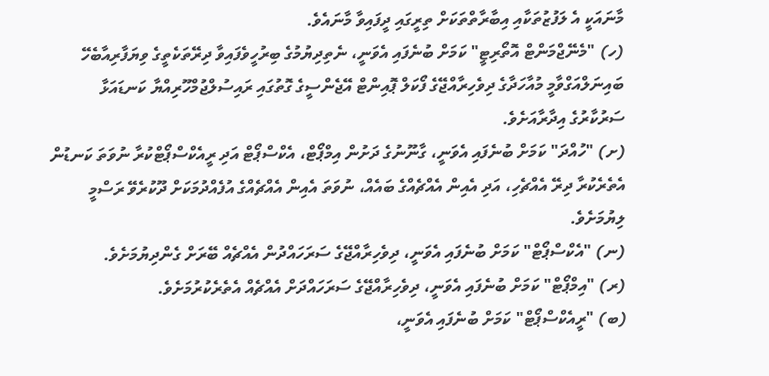މާނައަކީ އެ ލަފުޒުތަކާއި އިބާރާތްތަކަށް ތިރީގައި ދީފައިވާ މާނައެވެ.
(ހ) "މެނޭޖްމަންޓް އޮތޯރިޓީ" ކަމަށް ބުނެފައި އެވަނީ، ނެތިދިޔުމުގެ ބިރުހީވެފައިވާ ދިރޭތަކެތީގެ ވިޔަފާރިއާބެހޭ ބައިނަލްއަގްވާމީ މުއާހަދާގެ ދިވެހިރާއްޖޭގެ ފޯކަލް ޕޮއިންޓް އޭޖެންސީގެ ގޮތުގައި ރައިސުލްޖުމްހޫރިއްޔާ ކަނޑައަޅާ ސަރުކާރުގެ އިދާރާއަށެވެ.
(ށ) "ހުއްދަ" ކަމަށް ބުނެފައި އެވަނީ، ގާނޫނުގެ ދަށުން އިމްޕޯޓް، އެކްސްޕޯޓް އަދި ރީއެކްސްޕޯޓްކުރާ ނުވަތަ ކަނޑުން އެތެރެކުރާ ދިރޭ އެއްޗެހި، އަދި އެއިން އެއްޗެއްގެ ބައެއް، ނުވަތަ އެއިން އެއްޗެއްގެ އުފެއްދުމަކަށް ދޫކުރެވޭ ރަސްމީ ލިޔުމަށެވެ.
(ނ) "އެކްސްޕޯޓް" ކަމަށް ބުނެފައި އެވަނީ، ދިވެހިރާއްޖޭގެ ސަރަހައްދުން އެއްޗެއް ބޭރަށް ގެންދިޔުމަށެވެ.
(ރ) "އިމްޕޯޓް" ކަމަށް ބުނެފައި އެވަނީ، ދިވެހިރާއްޖޭގެ ސަރަހައްދަށް އެއްޗެއް އެތެރެކުރުމަށެވެ.
(ބ) "ރީއެކްސްޕޯޓް" ކަމަށް ބުނެފައި އެވަނީ،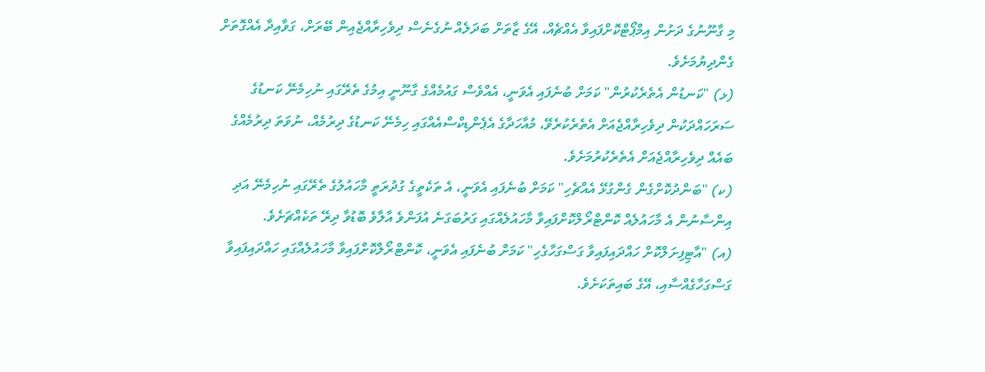މި ގާނޫނުގެ ދަށުން އިމްޕޯޓްކޮށްފައިވާ އެއްޗެއް، އޭގެ ޒާތަށް ބަދަލެއް ނުގެނެސް ދިވެހިރާއްޖެއިން ބޭރަށް، ގަވާއިދާ އެއްގޮތަށް ގެންދިޔުމަށެވެ.
(ޅ) "ކަނޑުން އެތެރެކުރުން" ކަމަށް ބުނެފައި އެވަނީ، އެއްވެސް ގައުމެއްގެ ގާނޫނީ އިމުގެ ތެރޭގައި ނުހިމެނޭ ކަނޑުގެ ސަރަހައްދަކުން ދިވެހިރާއްޖެއަށް އެތެރެކުރެވޭ، މުއާހަދާގެ އެޕެންޑިކްސްއެއްގައި ހިމެނޭ ކަނޑުގެ ދިރުމެއް، ނުވަތަ ދިރުމެއްގެ ބައެއް ދިވެހިރާއްޖެއަށް އެތެރެކުރުމަށެވެ.
(ކ) "ބަންދުކޮށްގެން ގެންގުޅޭ އެއްޗެހި" ކަމަށް ބުނެފައި އެވަނީ، އެ ތަކެތީގެ ގުދުރަތީ މާހައުލުގެ ތެރޭގައި ނުހިމެނޭ އަދި އިންސާނުން އެ މާހައުލެއް ކޮންޓްރޯލްކޮށްފައިވާ މާހައުލެއްގައި ގަރުބަގަނެ އުފަންވެ އާލާވެ ބޮޑުވާ ދިރޭ ތަކެއްޗަށެވެ.
(އ) "އާޓިފިށަލްކޮށް ހައްދައިފައިވާ ގަސްގަހާގެހި" ކަމަށް ބުނެފައި އެވަނީ، ކޮންޓްރޯލްކޮށްފައިވާ މާހައުލެއްގައި ހައްދައިފައިވާ ގަސްގަހާގެއްސާއި، އޭގެ ބައިތަކަށެވެ.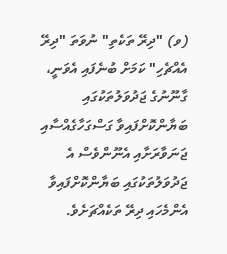(ވ) "ދިރޭ ތަކެތި" ނުވަތަ "ދިރޭ އެއްޗެހި" ކަމަށް ބުނެފައި އެވަނީ، ގާނޫނުގެ ޖަދުވަލުތަކުގައި ބަޔާންކޮށްފައިވާ ގަސްގަހާގެއްސާއި ޖަނަވާރަށާއި އެނޫންވެސް އެ ޖަދުވަލުތަކުގައި ބަޔާންކޮށްފައިވާ އެންމެހައި ދިރޭ ތަކެއްޗަށެވެ.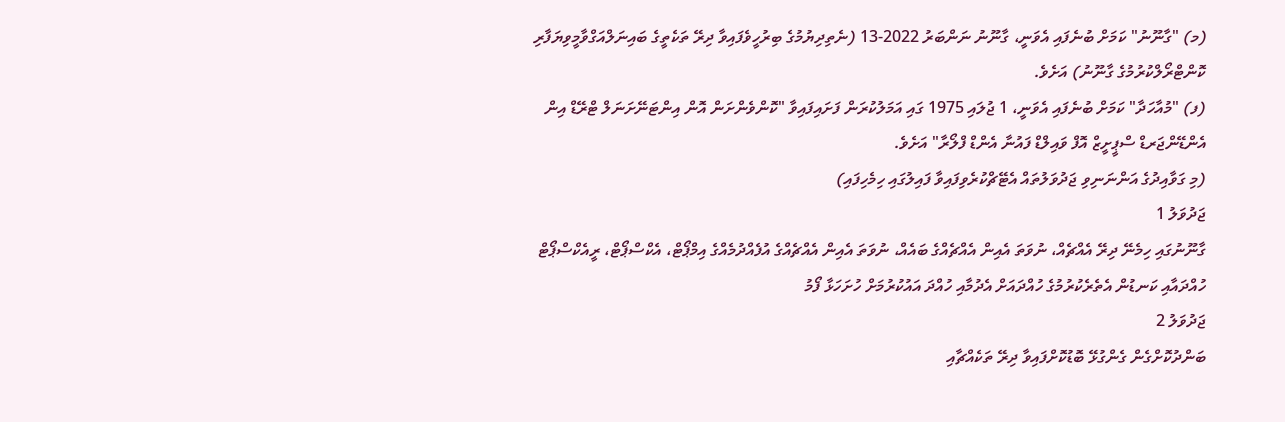(މ) "ގާނޫނު" ކަމަށް ބުނެފައި އެވަނީ، ގާނޫނު ނަންބަރު 2022-13 (ނެތިދިޔުމުގެ ބިރުހީވެފައިވާ ދިރޭ ތަކެތީގެ ބައިނަލްއަގްވާމީވިޔަފާރި ކޮންޓްރޯލްކުރުމުގެ ގާނޫނު) އަށެވެ.
(ފ) "މުއާހަދާ" ކަމަށް ބުނެފައި އެވަނީ، 1 ޖުލައި 1975 ގައި އަމަލުކުރަން ފަށައިފައިވާ "ކޮންވެންށަން އޮން އިންޓަނޭށަނަލް ޓްރޭޑް އިން އެންޑޭންޖަރޑް ސްޕީށީޒް އޮފް ވައިލްޑް ފައުނާ އެންޑް ފްލޯރާ" އަށެވެ.
(މި ގަވާއިދުގެ އަންނަނިވި ޖަދުވަލުތައް އެޓޭޗްކުރެވިފައިވާ ފައިލުގައި ހިމެހިފައި)
ޖަދުވަލު 1
ގާނޫނުގައި ހިމެނޭ ދިރޭ އެއްޗެއް، ނުވަތަ އެއިން އެއްޗެއްގެ ބައެއް، ނުވަތަ އެއިން އެއްޗެއްގެ އުފެއްދުމެއްގެ އިމްޕޯޓް، އެކްސްޕޯޓް، ރީއެކްސްޕޯޓް ހުއްދައާއި ކަނޑުން އެތެރެކުރުމުގެ ހުއްދައަށް އެދުމާއި ހުއްދަ އައުކުރުމަށް ހުށަހަޅާ ފޯމު
ޖަދުވަލު 2
ބަންދުކޮށްގެން ގެންގުޅޭ ބޮޑުކޮށްފައިވާ ދިރޭ ތަކެއްޗާއި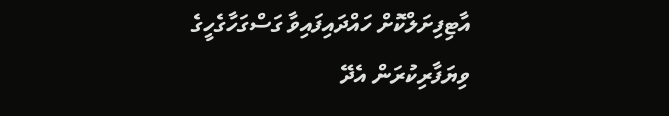އާޓިފިށަލްކޮށް ހައްދައިފައިވާ ގަސްގަހާގެހީގެ ވިޔަފާރިކުރަން އެދޭ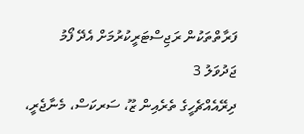ފަރާތްތަކުން ރަޖިސްޓަރީކުރުމަށް އެދޭ ފޯމު
ޖަދުވަލު 3
ދިރޭއެއްޗެހީގެ ތެރެއިން ޒޫ، ސަރކަސް، މެނާޖެރީ،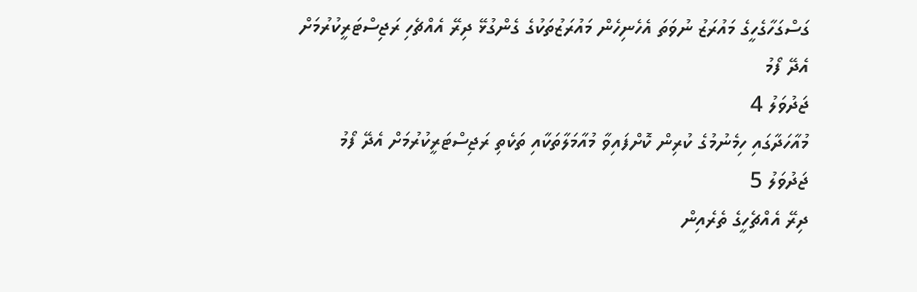ގަސްގަހާގެހީގެ މައުރަޒު ނުވަތަ އެހެނިހެން މައުރަޒުތަކުގެ ގެންގުޅޭ ދިރޭ އެއްޗެހި ރަޖިސްޓަރީކުރުމަށް އެދޭ ފޯމު
ޖަދުވަލު 4
މުއާހަދާގައި ހިމެނުމުގެ ކުރިން ކޮށްފައިވާ މުއާމަލާތަކާއި ތަކެތި ރަޖިސްޓަރީކުރުމަށް އެދޭ ފޯމު
ޖަދުވަލު 5
ދިރޭ އެއްޗެހީގެ ތެރެއިން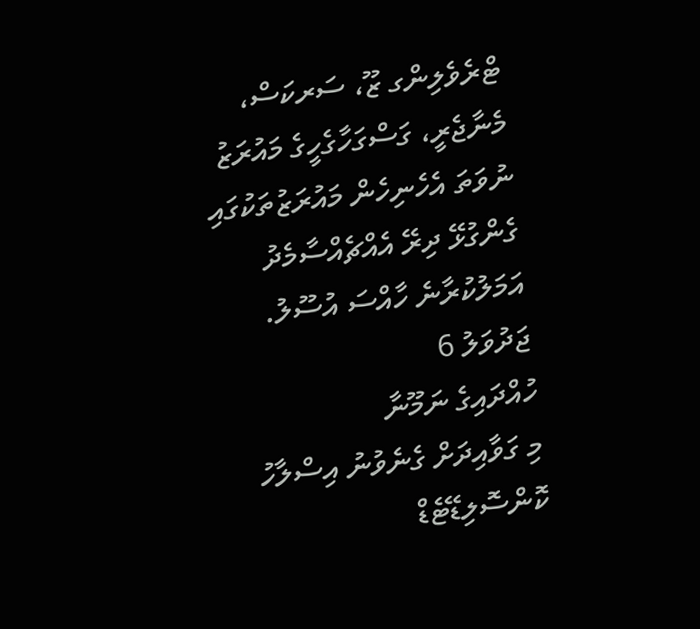ޓްރެވެލިންގ ޒޫ، ސަރކަސް، މެނާޖެރީ، ގަސްގަހާގެހީގެ މައުރަޒު ނުވަތަ އެހެނިހެން މައުރަޒުތަކުގައި ގެންގުޅޭ ދިރޭ އެއްޗެއްސާމެދު އަމަލުކުރާނެ ހާއްސަ އުސޫލު.
ޖަދުވަލު 6
ހުއްދައިގެ ނަމޫނާ
މި ގަވާއިދަށް ގެނެވުނު އިސްލާހު
ކޮންސޮލިޑޭޓެޑް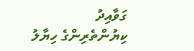ގަވާއިދު
ކިޔުންތެރިންގެ ހިޔާލު